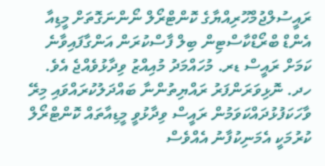ރައީސުލްޖުމްހޫރިއްޔާގެ ކޮންޓްރޯލް ނޯންނަގޮތަށް މީޑިއާ އެންޑް ބްރޯޑްކާސްޓިން ބިލް ފާސްކުރަން އަންގާފައިވާނެ ކަމަށް ރައީސް ޑރ. މުހައްމަދު މުއިއްޒު ވިދާޅުވެއްޖެ އެވެ.
ހދ. ނޮޅިވަރަންފަރު ރައްޔިތުންނާ ބައްދަލުކުރައްވައި މިރޭ ވާހަކަފުޅުދައްކަވަމުން ރައީސް ވިދާޅުވީ މީޑިއާތައް ކޮންޓްރޯލް ކުރުމަކީ އެމަނިކުފާނު އެއްވެސް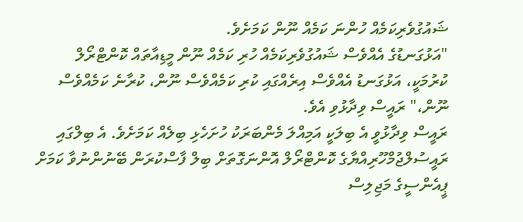ޝައުގުވެރިކަމެއް ހުންނަ ކަމެއް ނޫން ކަމަށެވެ.
"އަޅުގަނޑުގެ އެއްވެސް ޝައުގުވެރިކަމެއް ހުރި ކަމެއް ނޫން މީޑިއާތައް ކޮންޓްރޯލް ކުރުމަކީ، އަޅުގަނޑު އެއްވެސް އިރެއްގައި ކުރި ކަމެއްވެސް ނޫން، ކުރާނެ ކަމެއްވެސް ނޫން،" ރައީސް ވިދާޅުވި އެވެ.
ރައީސް ވިދާޅުވީ އެ ބިލަކީ އަމިއްލަ މެންބަރަކު ހުށަހެޅި ބިލެއް ކަމަށެވެ. އެ ބިލްގައި ރައީސުލްޖުމްހޫރިއްޔާގެ ކޮންޓްރޯލް އޮންނަގޮތަށް ބިލް ފާސްކުރަން ބޭނުންނުވާ ކަމަށް ޕީއެންސީގެ މަޖިލިސް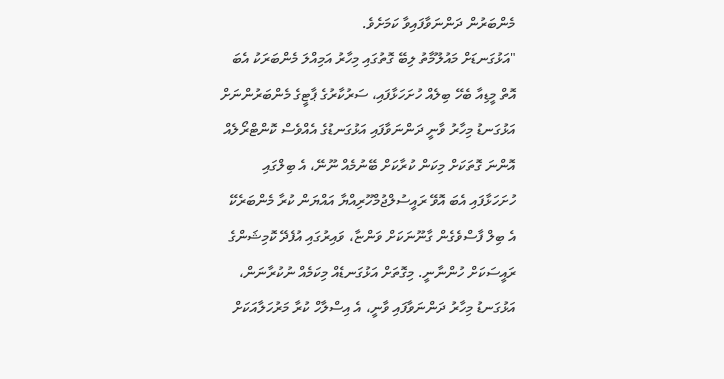މެންބަރުން ދަންނަވާފައިވާ ކަމަށެވެ.
"އަޅުގަނޑަށް މައުލޫމާތު ލިބޭ ގޮތުގައި މިހާރު އަމިއްލަ މެންބަރަކު އެބަ އޮތް މީޑިއާ ބެހޭ ބިލެއް ހުށަހަޅާފައި، ސަރުކާރުގެ ޕާޓީގެ މެންބަރުންނަށް އަޅުގަނޑު މިހާރު ވާނީ ދަންނަވާފައި އަޅުގަނޑުގެ އެއްވެސް ކޮންޓްރޯލެއް އޮންނަ ގޮތަކަށް މިކަން ކުރާކަށް ބޭނުމެއް ނޫނޭ، އެ ބިލްގައި ހުށަހަޅާފައި އެބަ އޮވޭ ރައީސުލްޖުމްހޫރިއްޔާ އައްޔަން ކުރާ މެންބަރެކޭ އެ ބިލް ފާސްވެގެން ގާނޫނަކަށް ވަންޏާ، ވައިރުގައި އުފެދޭ ކޮމިޝަންގެ ރައީސަކަށް ހުންނާނީ. މިގޮތަށް އަޅުގަނޑެއް މިކަމެއް ނުކުރާނަން، އަޅުގަނޑު މިހާރު ދަންނަވާފައި ވާނީ، އެ އިސްލާހް ކުރާ މަރުހަލާއަކަށް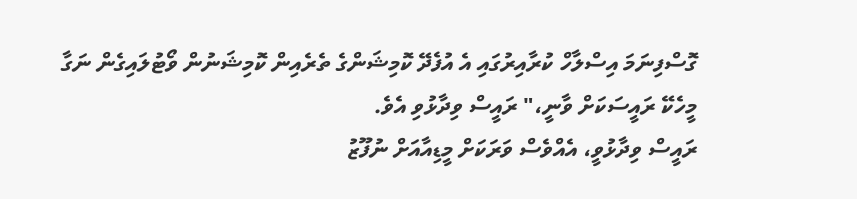ގޮސްފިނަމަ އިސްލާހް ކުރާއިރުގައި އެ އުފެދޭ ކޮމިޝަންގެ ތެރެއިން ކޮމިޝަނުން ވޯޓުލައިގެން ނަގާ މީހެކޭ ރައީސަކަށް ވާނީ،" ރައީސް ވިދާޅުވި އެވެ.
ރައީސް ވިދާޅުވީ، އެއްވެސް ވަރަކަށް މީޑިއާއަށް ނުފޫޒު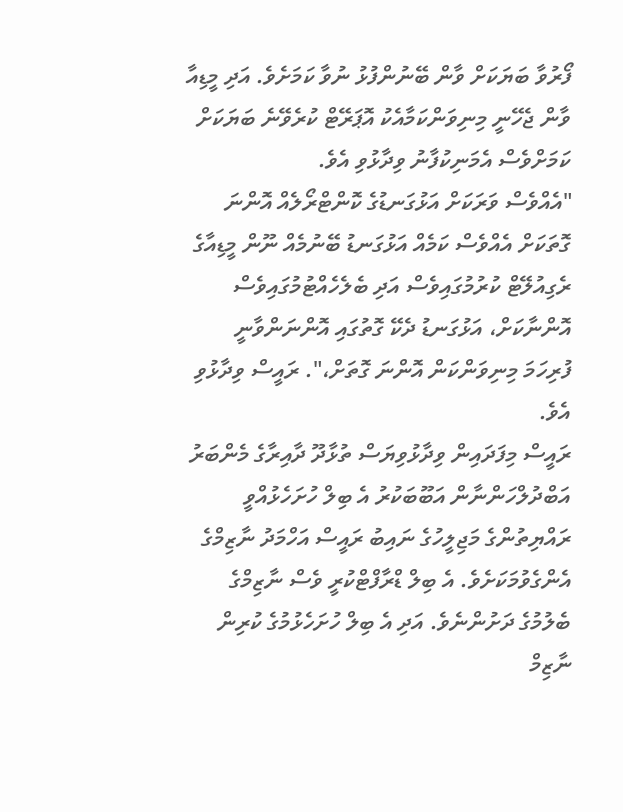ފޯރުވާ ބަޔަކަށް ވާން ބޭނުންފުޅު ނުވާ ކަމަށެވެ. އަދި މީޑިއާ ވާން ޖެހޭނީ މިނިވަންކަމާއެކު އޮޕަރޭޓް ކުރެވޭނެ ބަޔަކަށް ކަމަށްވެސް އެމަނިކުފާނު ވިދާޅުވި އެވެ.
"އެއްވެސް ވަރަކަށް އަޅުގަނޑުގެ ކޮންޓްރޯލެއް އޮންނަ ގޮތަކަށް އެއްވެސް ކަމެއް އަޅުގަނޑު ބޭނުމެއް ނޫން މީޑިއާގެ ރެގިއުލޭޓް ކުރުމުގައިވެސް އަދި ބެލެހެއްޓުމުގައިވެސް އޮންނާކަށް، އަޅުގަނޑު ދެކޭ ގޮތުގައި އޮންނަންވާނީ ފުރިހަމަ މިނިވަންކަން އޮންނަ ގޮތަށް،". ރައީސް ވިދާޅުވި އެވެ.
ރައީސް މިފަދައިން ވިދާޅުވިޔަސް ތުޅާދޫ ދާއިރާގެ މެންބަރު އަބްދުލްހަންނާން އަބޫބަކުރު އެ ބިލް ހުށަހެޅުއްވީ ރައްޔިތުންގެ މަޖިލީހުގެ ނައިބު ރައީސް އަހްމަދު ނާޒިމްގެ އެންގެވުމަކަށެވެ. އެ ބިލް ޑްރާފްޓްކުރީ ވެސް ނާޒިމްގެ ބެލުމުގެ ދަށުންނެވެ. އަދި އެ ބިލް ހުށަހެޅުމުގެ ކުރިން ނާޒިމް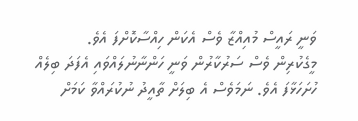ވަނީ ރައީސް މުއިއްޒާ ވެސް އެކަން ހިއްސާކޮށްފަ އެވެ.
މީގެކުރިން ވެސް ސަރުކާރުން ވަނީ ހަންނާނުލައްވައި އެފަދަ ބިލެއް ހުށަހަޅާފަ އެވެ. ނަމަވެސް އެ ބިލަށް ތާއީދު ނުކުރައްވާ ކަމަށް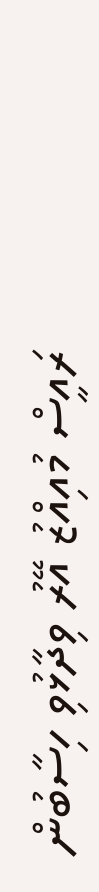ރައީސް މުއިއްޒު އޭރު ވިދާޅުވި ހިސާބުން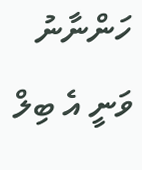ހަންނާނު ވަނީ އެ ބިލް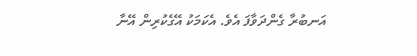އަނބުރާ ގެންދަވާފަ އެވެ. އެކަމަކު އޭގެކުރިން އޭނާ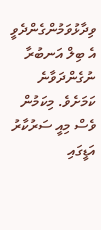ވިދާޅުވަމުންގެންދެވީ އެ ބިލް އަނބުރާ ނުގެންދަވާނެ ކަމަށެވެ. މިކަމުން ވެސް މިއީ ސަރުކާރު އަޑީގައި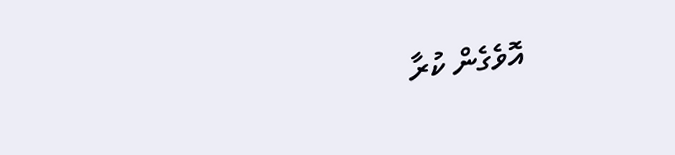އޮވެގެން ކުރާ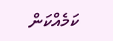ކަމެއްކަން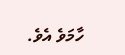ހާމަވެ އެވެ.